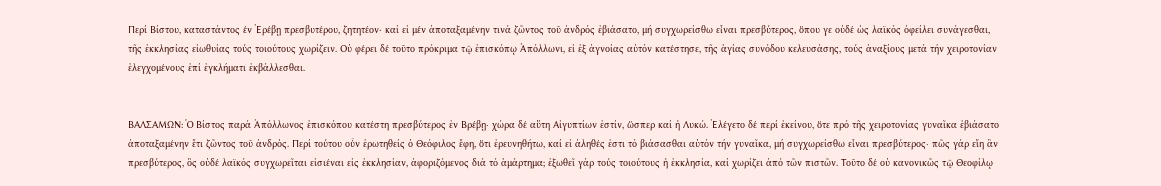Περί Βίστου, καταστάντος έν Ἐρέβῃ πρεσβυτέρου, ζητητέον· καί εἰ μέν ἀποταξαμένην τινά ζῶντος τοῦ ἀνδρός ἐβιάσατο, μή συγχωρείσθω εἶναι πρεσβύτερος, ὅπου γε οὐδέ ὡς λαϊκός ὀφείλει συνάγεσθαι, τῆς ἐκκλησίας εἰωθυίας τούς τοιούτους χωρίζειν. Οὐ φέρει δέ τοῦτο πρόκριμα τῷ ἐπισκόπῳ Ἀπόλλωνι, εἰ ἐξ ἀγνοίας αὐτόν κατέστησε, τῆς ἁγίας συνόδου κελευσάσης, τούς ἀναξίους μετά τήν χειροτονίαν ἐλεγχομένους ἐπί ἐγκλήματι ἐκβάλλεσθαι.


ΒΑΛΣΑΜΩΝ: Ὁ Βίστος παρά Ἀπόλλωνος ἐπισκόπου κατέστη πρεσβύτερος ἐν Βρέβῃ∙ χώρα δέ αὕτη Αἰγυπτίων ἐστίν, ὥσπερ καί ἡ Λυκώ. Ἐλέγετο δέ περί ἐκείνου, ὅτε πρό τῆς χειροτονίας γυναῖκα ἐβιάσατο ἀποταξαμένην ἔτι ζῶντος τοῦ ἀνδρὁς. Περί τούτου οὖν ἐρωτηθείς ὁ Θεόφιλος ἔφη, ὅτι ἐρευνηθήτω, καί εἰ ἀληθές ἐστι τό βιάσασθαι αὑτόν τήν γυναῖκα, μή συγχωρείσθω εἶναι πρεσβύτερος∙ πῶς γάρ εἴη ἂν πρεσβύτερος, ὃς οὐδέ λαϊκός συγχωρεῖται εἰσιέναι εἰς ἐκκλησίαν, ἀφοριζόμενος διά τό ἁμάρτημα; ἐξωθεῖ γάρ τούς τοιούτους ἡ ἐκκλησία, καί χωρίζει ἀπό τῶν πιστῶν. Τοῦτο δέ οὐ κανονικῶς τῷ Θεοφίλῳ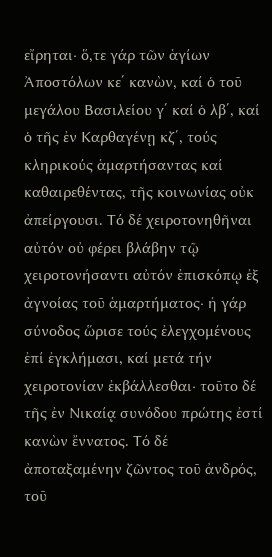εἴρηται∙ ὅ,τε γάρ τῶν ἁγίων Ἀποστόλων κε΄ κανὼν, καί ὁ τοῦ μεγάλου Βασιλείου γ΄ καί ὁ λβ΄, καί ὁ τῆς ἐν Καρθαγένῃ κζ΄, τούς κληρικούς ἁμαρτήσαντας καί καθαιρεθέντας, τῆς κοινωνίας οὐκ ἀπείργουσι. Τό δέ χειροτονηθῆναι αὐτόν οὐ φέρει βλάβην τῷ χειροτονήσαντι αὐτόν ἐπισκόπῳ ἐξ ἀγνοίας τοῦ ἁμαρτήματος∙ ἡ γάρ σύνοδος ὥρισε τούς ἐλεγχομένους ἐπί ἐγκλήμασι, καί μετά τήν χειροτονίαν ἐκβάλλεσθαι∙ τοῦτο δέ τῆς ἐν Νικαίᾳ συνόδου πρώτης ἐστί κανὼν ἔννατος. Τό δέ ἀποταξαμένην ζῶντος τοῦ ἀνδρός, τοῦ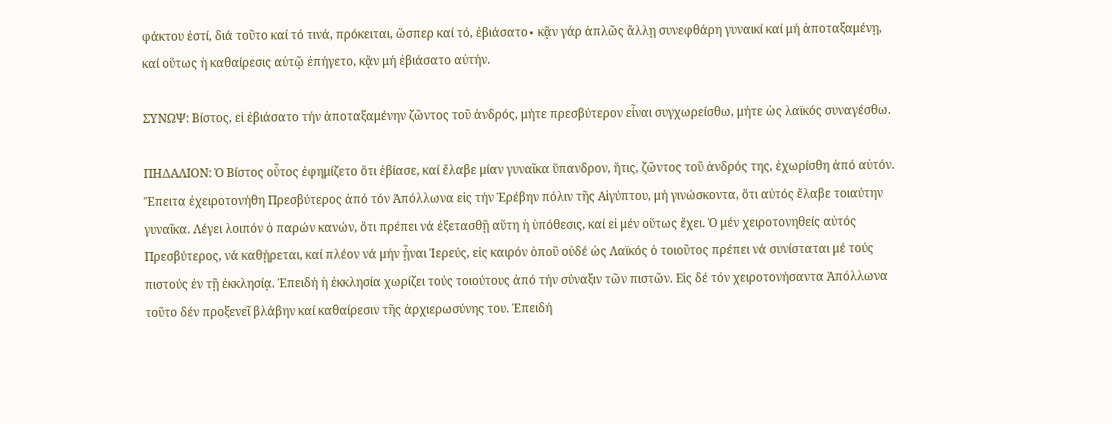φάκτου ἐστί, διά τοῦτο καί τό τινά, πρόκειται, ὥσπερ καί τό, ἐβιάσατο∙ κᾂν γάρ ἁπλῶς ἄλλῃ συνεφθάρη γυναικί καί μή ἀποταξαμένῃ, καί οὕτως ἡ καθαίρεσις αὐτῷ ἐπήγετο, κᾂν μή ἐβιάσατο αὐτήν.

ΣΥΝΩΨ: Βίστος, εἰ ἐβιάσατο τήν ἀποταξαμένην ζῶντος τοῦ ἀνδρός, μήτε πρεσβύτερον εἶναι συγχωρείσθω, μήτε ὡς λαϊκός συναγέσθω.

ΠΗΔΑΛΙΟΝ: Ὁ Βίστος οὗτος ἐφημίζετο ὅτι ἐβίασε, καί ἔλαβε μίαν γυναῖκα ὕπανδρον, ἥτις, ζῶντος τοῦ ἀνδρός της, ἐχωρίσθη ἀπό αὐτόν. Ἔπειτα ἐχειροτονήθη Πρεσβύτερος ἀπό τόν Ἀπόλλωνα εἰς τήν Ἐρέβην πόλιν τῆς Αἰγύπτου, μή γινώσκοντα, ὅτι αὐτός ἔλαβε τοιαύτην γυναῖκα. Λέγει λοιπόν ὁ παρών κανών, ὅτι πρέπει νά ἐξετασθῇ αὕτη ἡ ὑπόθεσις, καί εἰ μέν οὕτως ἔχει. Ὁ μέν χειροτονηθείς αὐτός Πρεσβύτερος, νά καθῄρεται, καί πλέον νά μήν ᾖναι Ἱερεύς, εἰς καιρόν ὁποῦ οὐδέ ὡς Λαϊκός ὁ τοιοῦτος πρέπει νά συνίσταται μέ τούς πιστούς ἐν τῇ ἐκκλησίᾳ. Ἐπειδή ἡ ἐκκλησία χωρίζει τούς τοιούτους ἀπό τήν σύναξιν τῶν πιστῶν. Εἰς δέ τόν χειροτονήσαντα Ἀπόλλωνα τοῦτο δέν προξενεῖ βλάβην καί καθαίρεσιν τῆς ἀρχιερωσύνης του. Ἐπειδή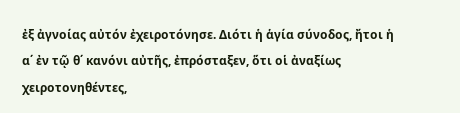ἐξ ἀγνοίας αὐτόν ἐχειροτόνησε. Διότι ἡ ἁγία σύνοδος, ἤτοι ἡ α΄ ἐν τῷ θ΄ κανόνι αὐτῆς, ἐπρόσταξεν, ὅτι οἱ ἀναξίως χειροτονηθέντες,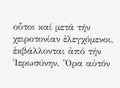οὗτοι καί μετά τήν χειροτονίαν ἐλεγχόμενοι, ἐκβάλλονται ἀπό τήν Ἱερωσύνην. Ὅρα αὐτόν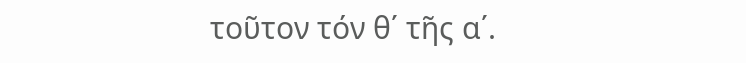τοῦτον τόν θ΄ τῆς α΄.